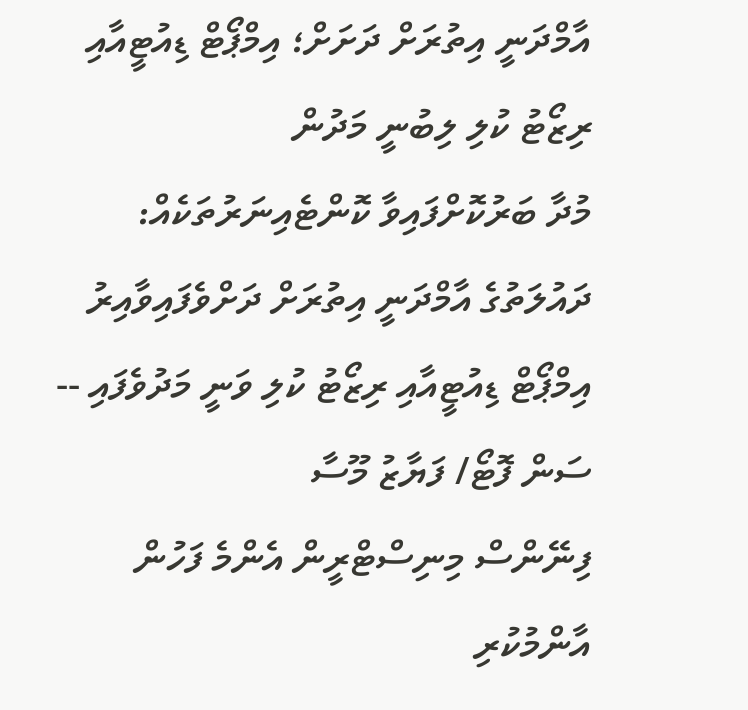އާމްދަނީ އިތުރަށް ދަށަށް؛ އިމްޕޯޓް ޑިއުޓީއާއި ރިޒޯޓު ކުލި ލިބުނީ މަދުން
މުދާ ބަރުކޮށްފައިވާ ކޮންޓެއިނަރުތަކެއް: ދައުލަތުގެ އާމްދަނީ އިތުރަށް ދަށްވެފައިވާއިރު އިމްޕޯޓް ޑިއުޓީއާއި ރިޒޯޓު ކުލި ވަނީ މަދުވެފައި -- ސަން ފޮޓޯ/ ފަޔާޒު މޫސާ
ފިނޭންސް މިނިސްޓްރީން އެންމެ ފަހުން އާންމުކުރި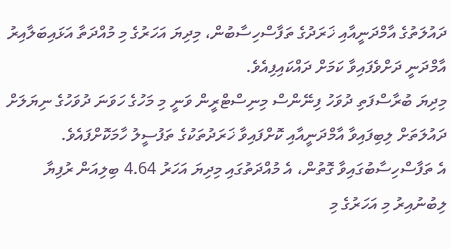ދައުލަތުގެ އާމްދަނީއާއި ޚަރަދުގެ ތަފާސްހިސާބުން، މިދިޔަ އަހަރުގެ މި މުއްދަތާ އަޅައިބަލާއިރު އާމްދަނީ ދަށްވެފައިވާ ކަމަށް ދައްކައިފިއެވެ.
މިދިޔަ ބުރާސްފަތި ދުވަހު ފިނޭންސް މިނިސްޓްރީން ވަނީ މި މަހުގެ ހަވަނަ ދުވަހުގެ ނިޔަލަށް ދައުލަތަށް ލިބިފައިވާ އާމްދަނީއާއި ކޮށްފައިވާ ޚަރަދުތަކުގެ ތަފުސީލު ހާމަކޮށްފައެވެ.
އެ ތަފާސްހިސާބުގައިވާ ގޮތުން، އެ މުއްދަތުގައި މިދިޔަ އަހަރު 4.64 ބިލިއަން ރުފިޔާ ލިބުނުއިރު މި އަހަރުގެ މި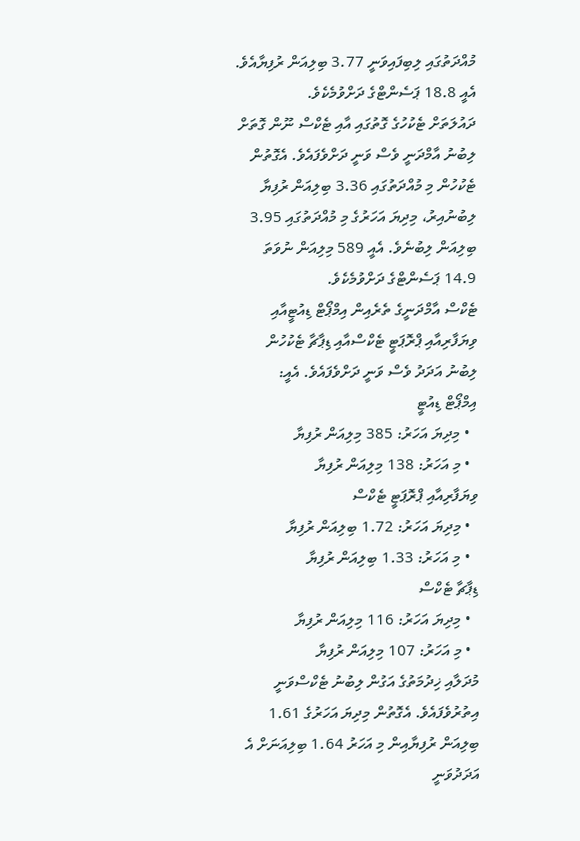މުއްދަތުގައި ލިބިފައިވަނީ 3.77 ބިލިއަން ރުފިޔާއެވެ. އެއީ 18.8 ޕަސެންޓްގެ ދަށްވުމެކެވެ.
ދައުލަތަށް ޓެކުހުގެ ގޮތުގައި އާއި ޓެކްސް ނޫން ގޮތަށް ލިބުނު އާމްދަނީ ވެސް ވަނީ ދަށްވެފައެވެ. އެގޮތުން ޓެކުހުން މި މުއްދަތުގައި 3.36 ބިލިއަން ރުފިޔާ ލިބުނުއިރު، މިދިޔަ އަހަރުގެ މި މުއްދަތުގައި 3.95 ބިލިއަން ލިބުނެވެ. އެއީ 589 މިލިއަން ނުވަތަ 14.9 ޕަސެންޓްގެ ދަށްވުމެކެވެ.
ޓެކްސް އާމްދަނީގެ ތެރެއިން އިމްޕޯޓް ޑިއުޓީއާއި ވިޔަފާރިއާއި ޕްރޮޕަޓީ ޓެކްސްއާއި ޑިޕާޗާ ޓެކުހުން ލިބުނު އަދަދު ވެސް ވަނީ ދަށްވެފައެވެ. އެއީ:
އިމްޕޯޓް ޑިއުޓީ
  • މިދިޔަ އަހަރު: 385 މިލިއަން ރުފިޔާ
  • މި އަހަރު: 138 މިލިއަން ރުފިޔާ
ވިޔަފާރިއާއި ޕްރޮޕަޓީ ޓެކްސް
  • މިދިޔަ އަހަރު: 1.72 ބިލިއަން ރުފިޔާ
  • މި އަހަރު: 1.33 ބިލިއަން ރުފިޔާ
ޑިޕާޗާ ޓެކްސް
  • މިދިޔަ އަހަރު: 116 މިލިއަން ރުފިޔާ
  • މި އަހަރު: 107 މިލިއަން ރުފިޔާ
މުދަލާއި ޚިދުމަތުގެ އަގުން ލިބުނު ޓެކްސްވަނީ އިތުރުވެފައެވެ. އެގޮތުން މިދިޔަ އަހަރުގެ 1.61 ބިލިއަން ރުފިޔާއިން މި އަހަރު 1.64 ބިލިއަނަށް އެ އަދަދުވަނީ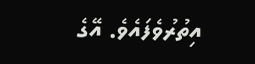އިތުރުވެފައެވެ. އޭގެ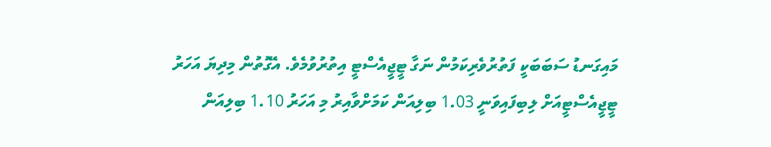މައިގަނޑު ސަބަބަކީ ފަތުރުވެރިކަމުން ނަގާ ޓީޖީއެސްޓީ އިތުރުވުމެވެ. އެގޮތުން މިދިޔަ އަހަރު ޓީޖީއެސްޓީއަށް ލިބިފައިވަނީ 1.03 ބިލިއަން ކަމަށްވާއިރު މި އަހަރު 1.10 ބިލިއަން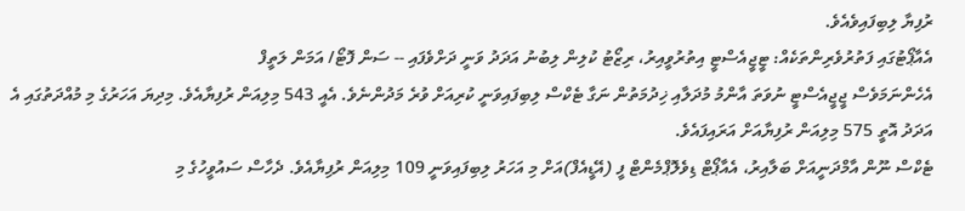ރުފިޔާ ލިބިފައިވެއެވެ.
އެއާޕޯޓުގައި ފަތުރުވެރިންތަކެއް: ޓީޖީއެސްޓީ އިތުރުވީއިރު، ރިޒޯޓު ކުލިން ލިބުނު އަދަދު ވަނީ ދަށްވެފައި -- ސަން ފޮޓޯ/ އަމަން ލަތީފް
އެހެންނަމަވެސް ޖީޖީއެސްޓީ ނުވަތަ އާންމު މުދަލާއި ޚިދުމަތުން ނަގާ ޓެކްސް ލިބިފައިވަނީ ކުރިއަށް ވުރެ މަދުންނެވެ. އެއީ 543 މިލިއަން ރުފިޔާއެވެ. މިދިޔަ އަހަރުގެ މި މުއްދަތުގައި އެ އަދަދު އޮތީ 575 މިލިއަން ރުފިޔާއަށް އަރައިފައެވެ.
ޓެކްސް ނޫން އާމްދަނީއަށް ބަލާއިރު، އެއާޕޯޓް ޑިވެލޮޕްމެންޓް ފީ (އޭޑީއެފް)އަށް މި އަހަރު ލިބިފައިވަނީ 109 މިލިއަން ރުފިޔާއެވެ. ދެހާސް ސައުވީހުގެ މި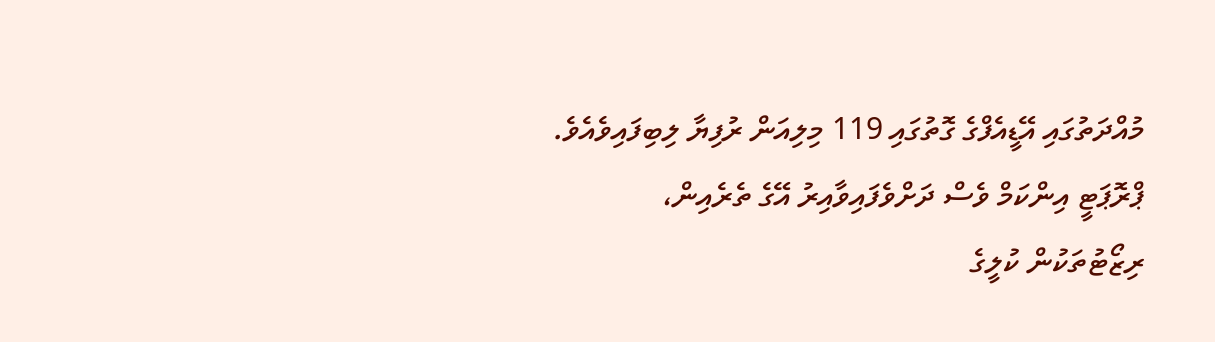މުއްދަތުގައި އޭޑީއެފްގެ ގޮތުގައި 119 މިލިއަން ރުފިޔާ ލިބިފައިވެއެވެ.
ޕްރޮޕަޓީ އިންކަމް ވެސް ދަށްވެފައިވާއިރު އޭގެ ތެރެއިން، ރިޒޯޓުތަކުން ކުލީގެ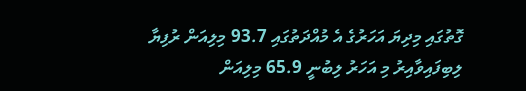ގޮތުގައި މިދިޔަ އަހަރުގެ އެ މުއްދަތުގައި 93.7 މިލިއަން ރުފިޔާ ލިބިފައިވާއިރު މި އަހަރު ލިބުނީ 65.9 މިލިއަން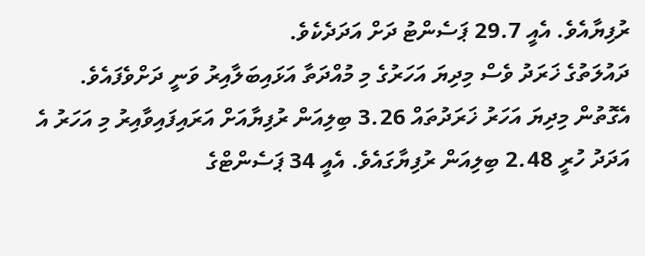ރުފިޔާއެވެ. އެއީ 29.7 ޕަސެންޓު ދަށް އަދަދެކެވެ.
ދައުލަތުގެ ޚަރަދު ވެސް މިދިޔަ އަހަރުގެ މި މުއްދަތާ އަޅައިބަލާއިރު ވަނީ ދަށްވެފައެވެ. އެގޮތުން މިދިޔަ އަހަރު ޚަރަދުތައް 3.26 ބިލިއަން ރުފިޔާއަށް އަރައިފައިވާއިރު މި އަހަރު އެ އަދަދު ހުރީ 2.48 ބިލިއަން ރުފިޔާގައެވެ. އެއީ 34 ޕަސެންޓްގެ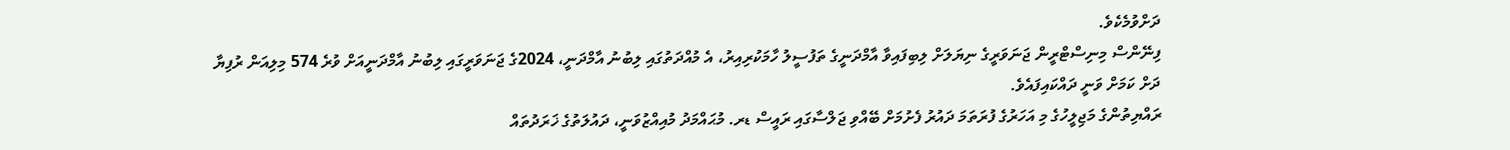ދަށްވުމެކެވެ.
ފިނޭންސް މިނިސްޓްރީން ޖަނަވަރީގެ ނިޔަލަށް ލިބިފައިވާ އާމްދަނީގެ ތަފުސީލު ހާމަކުރިއިރު، އެ މުއްދަތުގައި ލިބުނު އާމްދަނީ، 2024ގެ ޖަނަވަރީގައި ލިބުނު އާމްދަނީއަށް ވުރެ 574 މިލިއަން ރުފިޔާ ދަށް ކަމަށް ވަނީ ދައްކައިފައެވެ.
ރައްޔިތުންގެ މަޖިލީހުގެ މި އަހަރުގެ ފުރަތަމަ ދައުރު ފެށުމަށް ބޭއްވި ޖަލްސާގައި ރައީސް ޑރ. މުޙައްމަދު މުއިއްޒުވަނީ، ދައުލަތުގެ ޚަރަދުތައް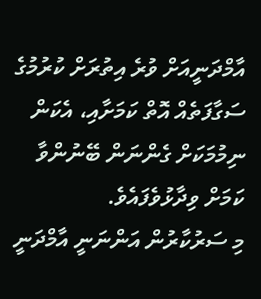އާމްދަނީއަށް ވުރެ އިތުރަށް ކުރުމުގެ ސަގާފަތެއް އޮތް ކަމަށާއި، އެކަން ނިމުމަކަށް ގެންނަން ބޭނުންވާ ކަމަށް ވިދާޅުވެފައެވެ.
މި ސަރުކާރުން އަންނަނީ އާމްދަނީ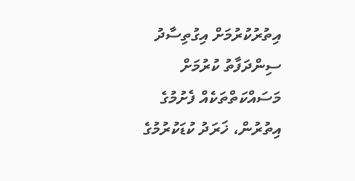އިތުރުކުރުމަށް އިގުތިސާދު ސިންދަފާތު ކުރުމަށް މަސައްކަތްތަކެއް ފެށުމުގެ އިތުރުން، ޚަރަދު ކުޑަކުރުމުގެ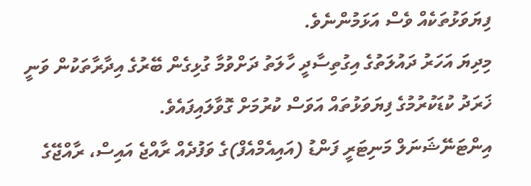ފިޔަވަޅުތަކެއް ވެސް އަޅަމުންނެވެ.
މިދިޔަ އަހަރު ދައުލަތުގެ އިގުތިސާދީ ހާލަތު ދަށްވުމާ ގުޅިގެން ބޭރުގެ އިދާރާތަކުން ވަނީ ޚަރަދު ކުޑަކުރުމުގެ ފިޔަވަޅުތައް އަވަސް ކުރުމަށް ގޮވާލައިފައެވެ.
އިންޓަނޭޝަނަލް މަނިޓަރީ ފަންޑު (އައިއެމްއެފް)ގެ ވަފުދެއް ރާއްޖެ އައިސް، ރާއްޖޭގެ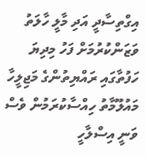އިގްތިސާދީ އަދި މާލީ ހާލަތު ވަޒަންކުރުމަށް ފަހު މިދިޔަ ހަފުތާގައި ރައްޔިތުންގެ މަޖިލީހާ މައުލޫމާތު ހިއްސާކުރަމުން ވެސް ވަނީ އިސްލާހީ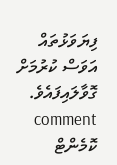ފިޔަވަޅުތައް އަވަސް ކުރުމަށް ގޮވާލައިފައެވެ.
comment ކޮމެންޓް